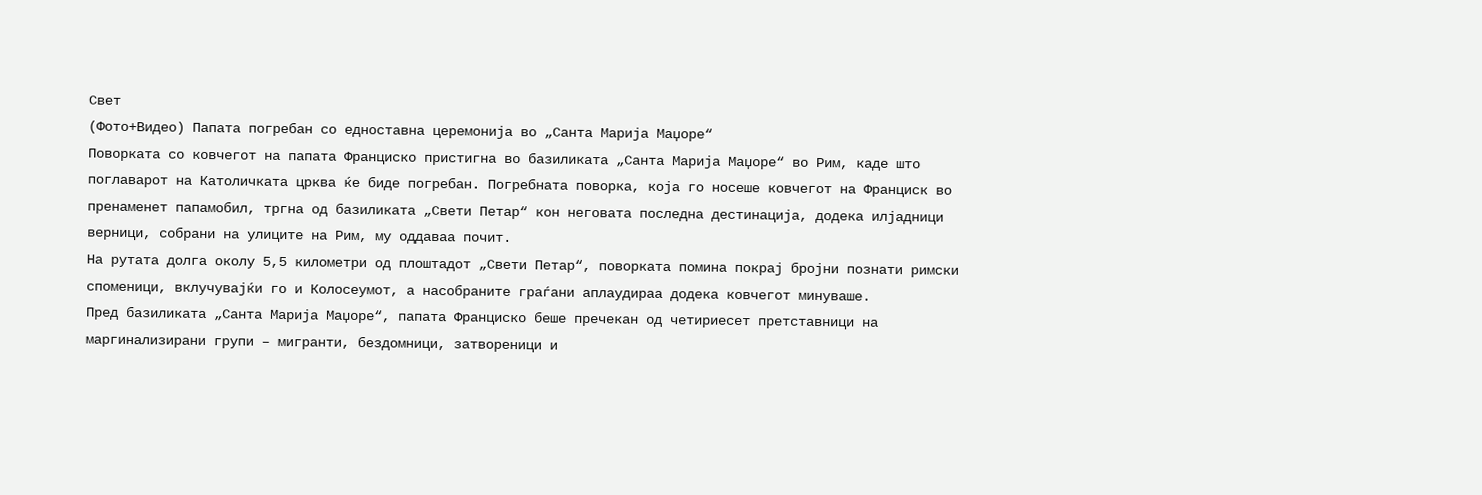Свет
(Фото+Видео) Папата погребан со едноставна церемонија во „Санта Марија Маџоре“
Поворката со ковчегот на папата Франциско пристигна во базиликата „Санта Марија Маџоре“ во Рим, каде што поглаварот на Католичката црква ќе биде погребан. Погребната поворка, која го носеше ковчегот на Франциск во пренаменет папамобил, тргна од базиликата „Свети Петар“ кон неговата последна дестинација, додека илјадници верници, собрани на улиците на Рим, му оддаваа почит.
На рутата долга околу 5,5 километри од плоштадот „Свети Петар“, поворката помина покрај бројни познати римски споменици, вклучувајќи го и Колосеумот, а насобраните граѓани аплаудираа додека ковчегот минуваше.
Пред базиликата „Санта Марија Маџоре“, папата Франциско беше пречекан од четириесет претставници на маргинализирани групи – мигранти, бездомници, затвореници и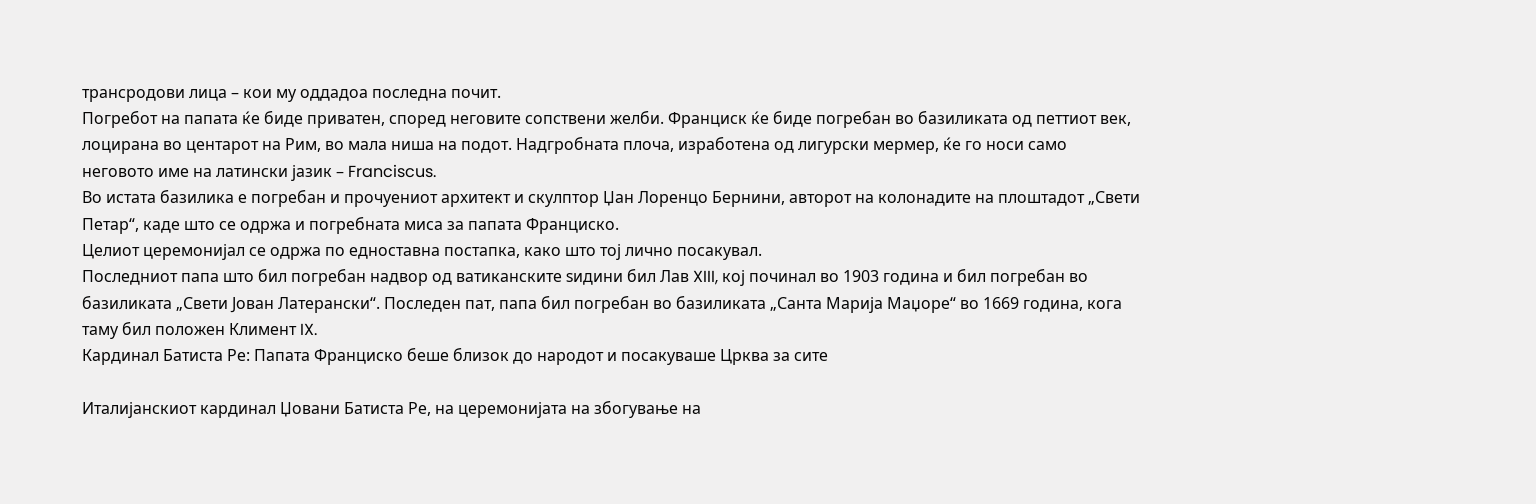трансродови лица – кои му оддадоа последна почит.
Погребот на папата ќе биде приватен, според неговите сопствени желби. Франциск ќе биде погребан во базиликата од петтиот век, лоцирана во центарот на Рим, во мала ниша на подот. Надгробната плоча, изработена од лигурски мермер, ќе го носи само неговото име на латински јазик – Franciscus.
Во истата базилика е погребан и прочуениот архитект и скулптор Џан Лоренцо Бернини, авторот на колонадите на плоштадот „Свети Петар“, каде што се одржа и погребната миса за папата Франциско.
Целиот церемонијал се одржа по едноставна постапка, како што тој лично посакувал.
Последниот папа што бил погребан надвор од ватиканските ѕидини бил Лав XIII, кој починал во 1903 година и бил погребан во базиликата „Свети Јован Латерански“. Последен пат, папа бил погребан во базиликата „Санта Марија Маџоре“ во 1669 година, кога таму бил положен Климент IX.
Кардинал Батиста Ре: Папата Франциско беше близок до народот и посакуваше Црква за сите

Италијанскиот кардинал Џовани Батиста Ре, на церемонијата на збогување на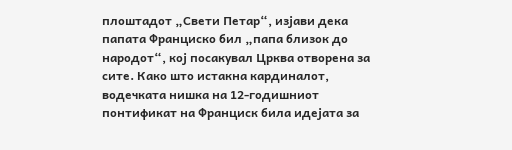плоштадот „Свети Петар“, изјави дека папата Франциско бил „папа близок до народот“, кој посакувал Црква отворена за сите. Како што истакна кардиналот, водечката нишка на 12-годишниот понтификат на Франциск била идејата за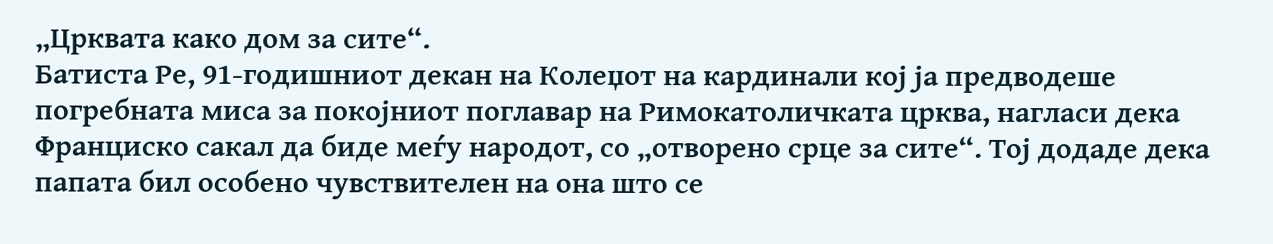„Црквата како дом за сите“.
Батиста Ре, 91-годишниот декан на Колеџот на кардинали кој ја предводеше погребната миса за покојниот поглавар на Римокатоличката црква, нагласи дека Франциско сакал да биде меѓу народот, со „отворено срце за сите“. Тој додаде дека папата бил особено чувствителен на она што се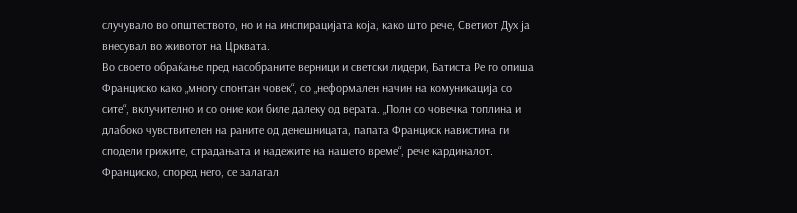случувало во општеството, но и на инспирацијата која, како што рече, Светиот Дух ја внесувал во животот на Црквата.
Во своето обраќање пред насобраните верници и светски лидери, Батиста Ре го опиша Франциско како „многу спонтан човек“, со „неформален начин на комуникација со сите“, вклучително и со оние кои биле далеку од верата. „Полн со човечка топлина и длабоко чувствителен на раните од денешницата, папата Франциск навистина ги сподели грижите, страдањата и надежите на нашето време“, рече кардиналот.
Франциско, според него, се залагал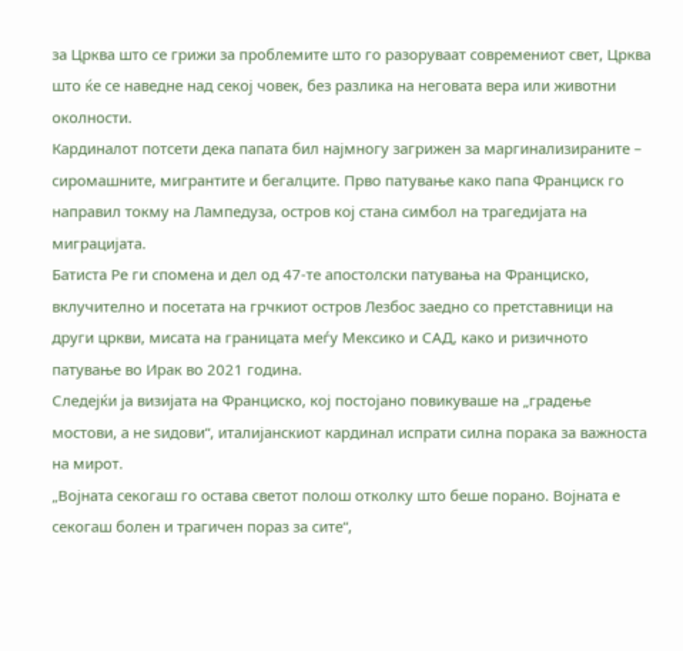за Црква што се грижи за проблемите што го разоруваат современиот свет, Црква што ќе се наведне над секој човек, без разлика на неговата вера или животни околности.
Кардиналот потсети дека папата бил најмногу загрижен за маргинализираните – сиромашните, мигрантите и бегалците. Прво патување како папа Франциск го направил токму на Лампедуза, остров кој стана симбол на трагедијата на миграцијата.
Батиста Ре ги спомена и дел од 47-те апостолски патувања на Франциско, вклучително и посетата на грчкиот остров Лезбос заедно со претставници на други цркви, мисата на границата меѓу Мексико и САД, како и ризичното патување во Ирак во 2021 година.
Следејќи ја визијата на Франциско, кој постојано повикуваше на „градење мостови, а не ѕидови“, италијанскиот кардинал испрати силна порака за важноста на мирот.
„Војната секогаш го остава светот полош отколку што беше порано. Војната е секогаш болен и трагичен пораз за сите“,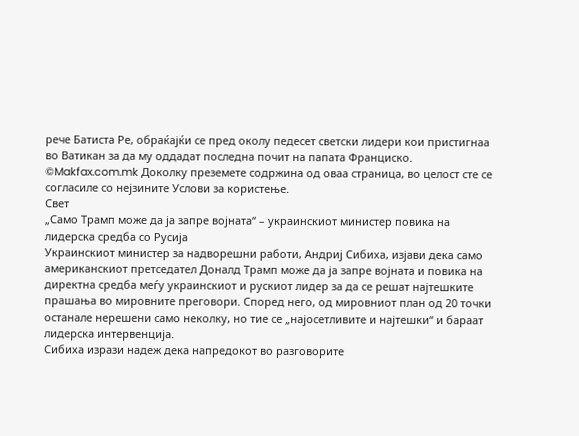рече Батиста Ре, обраќајќи се пред околу педесет светски лидери кои пристигнаа во Ватикан за да му оддадат последна почит на папата Франциско.
©Makfax.com.mk Доколку преземете содржина од оваа страница, во целост сте се согласиле со нејзините Услови за користење.
Свет
„Само Трамп може да ја запре војната“ – украинскиoт министер повика на лидерска средба со Русија
Украинскиот министер за надворешни работи, Андриј Сибиха, изјави дека само американскиот претседател Доналд Трамп може да ја запре војната и повика на директна средба меѓу украинскиот и рускиот лидер за да се решат најтешките прашања во мировните преговори. Според него, од мировниот план од 20 точки останале нерешени само неколку, но тие се „најосетливите и најтешки“ и бараат лидерска интервенција.
Сибиха изрази надеж дека напредокот во разговорите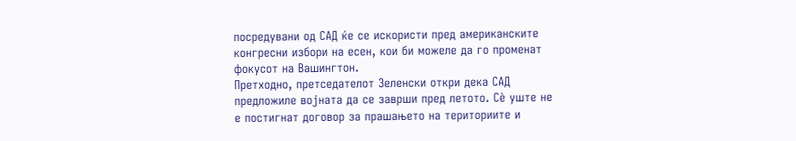посредувани од САД ќе се искористи пред американските конгресни избори на есен, кои би можеле да го променат фокусот на Вашингтон.
Претходно, претседателот Зеленски откри дека САД предложиле војната да се заврши пред летото. Сè уште не е постигнат договор за прашањето на териториите и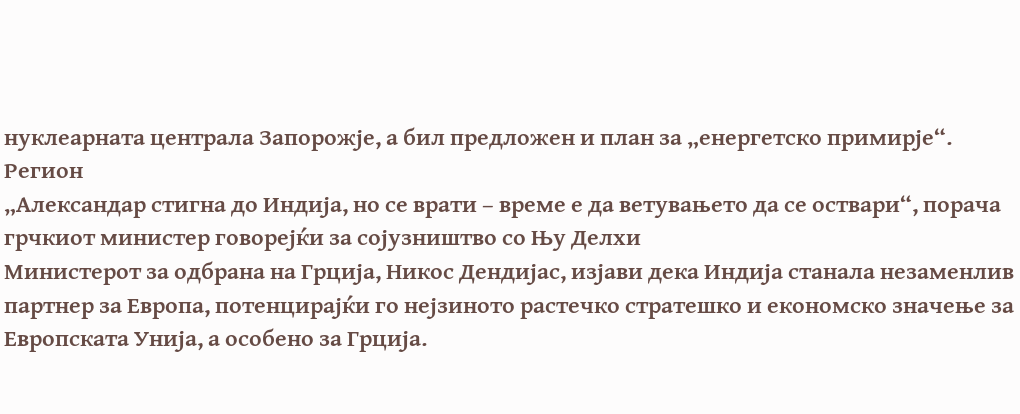нуклеарната централа Запорожје, а бил предложен и план за „енергетско примирје“.
Регион
„Александар стигна до Индија, но се врати – време е да ветувањето да се оствари“, порача грчкиот министер говорејќи за сојузништво со Њу Делхи
Министерот за одбрана на Грција, Никос Дендијас, изјави дека Индија станала незаменлив партнер за Европа, потенцирајќи го нејзиното растечко стратешко и економско значење за Европската Унија, а особено за Грција.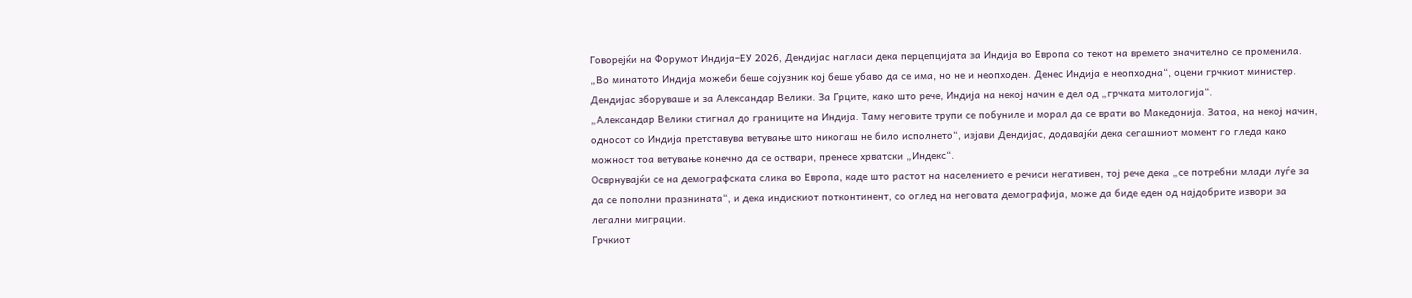Говорејќи на Форумот Индија–ЕУ 2026, Дендијас нагласи дека перцепцијата за Индија во Европа со текот на времето значително се променила.
„Во минатото Индија можеби беше сојузник кој беше убаво да се има, но не и неопходен. Денес Индија е неопходна“, оцени грчкиот министер.
Дендијас зборуваше и за Александар Велики. За Грците, како што рече, Индија на некој начин е дел од „грчката митологија“.
„Александар Велики стигнал до границите на Индија. Таму неговите трупи се побуниле и морал да се врати во Македонија. Затоа, на некој начин, односот со Индија претставува ветување што никогаш не било исполнето“, изјави Дендијас, додавајќи дека сегашниот момент го гледа како можност тоа ветување конечно да се оствари, пренесе хрватски „Индекс“.
Осврнувајќи се на демографската слика во Европа, каде што растот на населението е речиси негативен, тој рече дека „се потребни млади луѓе за да се пополни празнината“, и дека индискиот потконтинент, со оглед на неговата демографија, може да биде еден од најдобрите извори за легални миграции.
Грчкиот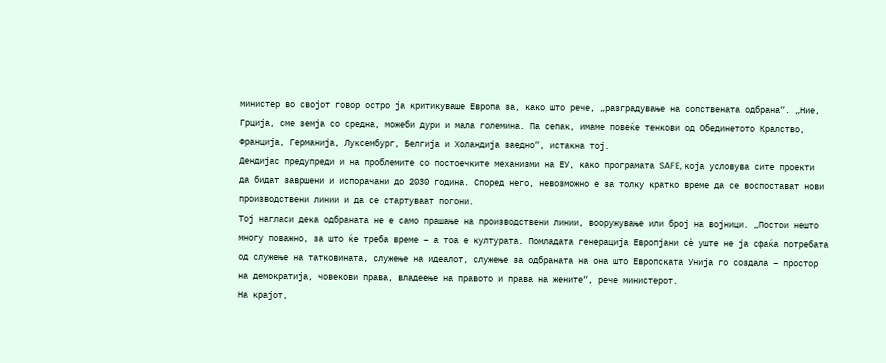министер во својот говор остро ја критикуваше Европа за, како што рече, „разградување на сопствената одбрана“. „Ние, Грција, сме земја со средна, можеби дури и мала големина. Па сепак, имаме повеќе тенкови од Обединетото Кралство, Франција, Германија, Луксембург, Белгија и Холандија заедно“, истакна тој.
Дендијас предупреди и на проблемите со постоечките механизми на ЕУ, како програмата SAFE, која условува сите проекти да бидат завршени и испорачани до 2030 година. Според него, невозможно е за толку кратко време да се воспостават нови производствени линии и да се стартуваат погони.
Тој нагласи дека одбраната не е само прашање на производствени линии, вооружување или број на војници. „Постои нешто многу поважно, за што ќе треба време – а тоа е културата. Помладата генерација Европјани сè уште не ја сфаќа потребата од служење на татковината, служење на идеалот, служење за одбраната на она што Европската Унија го создала – простор на демократија, човекови права, владеење на правото и права на жените“, рече министерот.
На крајот,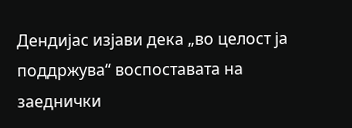Дендијас изјави дека „во целост ја поддржува“ воспоставата на заеднички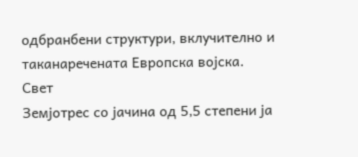одбранбени структури, вклучително и таканаречената Европска војска.
Свет
Земјотрес со јачина од 5,5 степени ја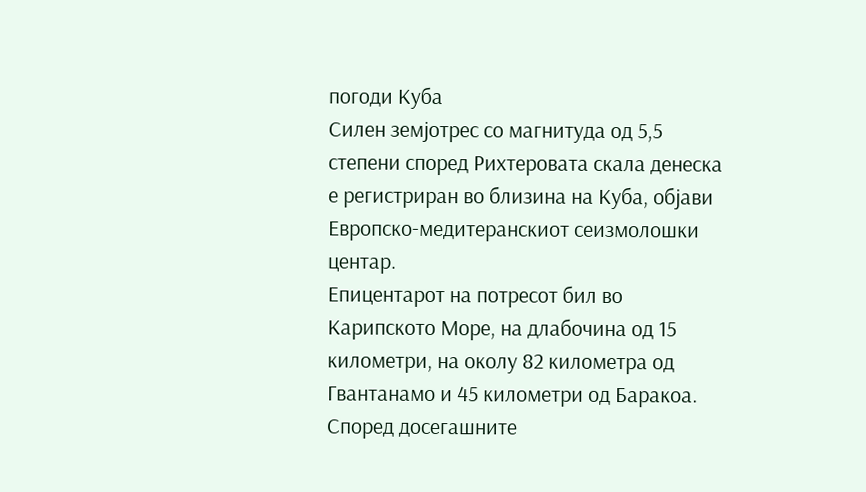погоди Куба
Силен земјотрес со магнитуда од 5,5 степени според Рихтеровата скала денеска е регистриран во близина на Куба, објави Европско-медитеранскиот сеизмолошки центар.
Епицентарот на потресот бил во Карипското Море, на длабочина од 15 километри, на околу 82 километра од Гвантанамо и 45 километри од Баракоа.
Според досегашните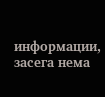информации, засега нема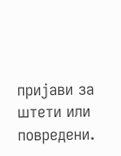пријави за штети или повредени.